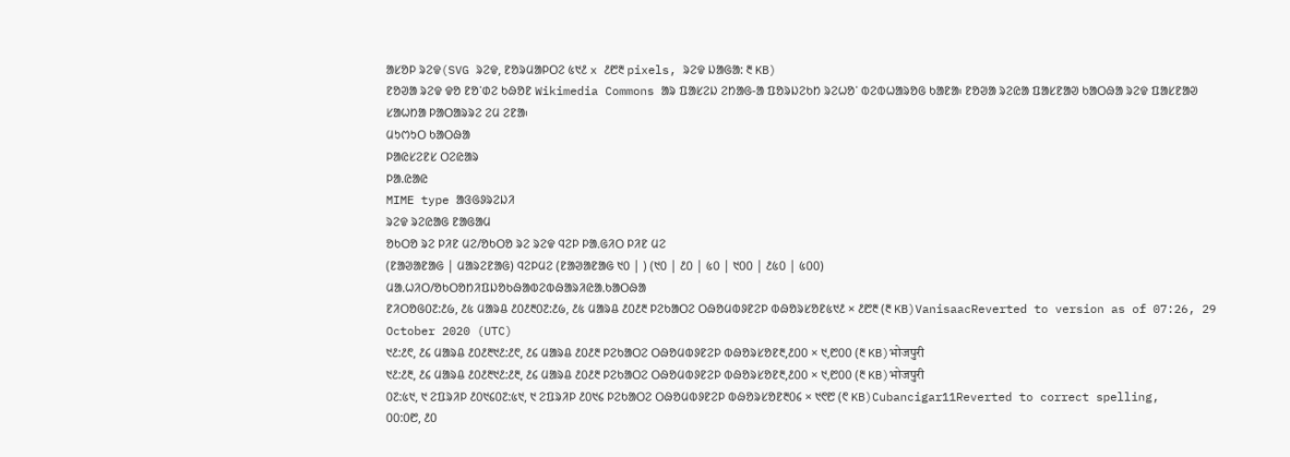ᱟᱥᱚᱞ ᱨᱮᱫ(SVG ᱨᱮᱫ, ᱱᱚᱨᱢᱟᱞᱛᱮ ᱕᱑᱒ x ᱒᱘᱓ pixels, ᱨᱮᱫ ᱡᱟᱜᱟ: ᱓ KB)
ᱱᱚᱣᱟ ᱨᱮᱫ ᱫᱚ ᱱᱚᱸᱰᱮ ᱠᱷᱚᱱ Wikimedia Commons ᱟᱨ ᱯᱟᱥᱮᱡ ᱮᱴᱟᱜ-ᱟ ᱯᱚᱨᱡᱮᱠᱴ ᱨᱮᱦᱚᱸ ᱵᱮᱵᱦᱟᱨᱚᱜ ᱠᱟᱱᱟ᱾ ᱱᱚᱣᱟ ᱨᱮᱭᱟ ᱯᱟᱥᱱᱟᱣ ᱠᱟᱛᱷᱟ ᱨᱮᱫ ᱯᱟᱥᱱᱟᱣ ᱥᱟᱦᱴᱟ ᱞᱟᱛᱟᱨᱨᱮ ᱮᱢ ᱮᱱᱟ᱾
ᱢᱩᱬᱩᱛ ᱠᱟᱛᱷᱟ
ᱞᱟᱭᱥᱮᱱᱥ ᱛᱮᱭᱟᱨ
ᱞᱟ.ᱭᱟᱭ
MIME type ᱟᱝᱜᱽᱨᱮᱡᱤ
ᱨᱮᱫ ᱨᱮᱭᱟᱜ ᱱᱟᱜᱟᱢ
ᱚᱠᱛᱚ ᱨᱮ ᱞᱤᱱ ᱢᱮ/ᱚᱠᱛᱚ ᱨᱮ ᱨᱮᱫ ᱧᱮᱞ ᱞᱟᱹᱜᱤᱛ ᱞᱤᱱ ᱢᱮ
(ᱱᱟᱣᱟᱱᱟᱜ | ᱢᱟᱨᱮᱱᱟᱜ) ᱧᱮᱞᱢᱮ (ᱱᱟᱣᱟᱱᱟᱜ ᱑᱐ | ) (᱑᱐ | ᱒᱐ | ᱕᱐ | ᱑᱐᱐ | ᱒᱕᱐ | ᱕᱐᱐)
ᱢᱟᱹᱦᱤᱛ/ᱚᱠᱛᱚᱴᱤᱯᱡᱚᱠᱷᱟᱵᱮᱵᱷᱟᱨᱤᱭᱟᱹᱠᱟᱛᱷᱟ
ᱱᱤᱛᱚᱜ᱐᱗:᱒᱙, ᱒᱕ ᱢᱟᱨᱪ ᱒᱐᱒᱓᱐᱗:᱒᱙, ᱒᱕ ᱢᱟᱨᱪ ᱒᱐᱒᱓ ᱞᱮᱠᱟᱛᱮ ᱛᱷᱚᱢᱵᱽᱱᱮᱞ ᱵᱷᱚᱨᱥᱚᱱ᱕᱑᱒ × ᱒᱘᱓ (᱓ KB)VanisaacReverted to version as of 07:26, 29 October 2020 (UTC)
᱑᱒:᱒᱖, ᱒᱔ ᱢᱟᱨᱪ ᱒᱐᱒᱓᱑᱒:᱒᱖, ᱒᱔ ᱢᱟᱨᱪ ᱒᱐᱒᱓ ᱞᱮᱠᱟᱛᱮ ᱛᱷᱚᱢᱵᱽᱱᱮᱞ ᱵᱷᱚᱨᱥᱚᱱ᱓,᱒᱐᱐ × ᱑,᱘᱐᱐ (᱓ KB)भोजपुरी
᱑᱒:᱒᱓, ᱒᱔ ᱢᱟᱨᱪ ᱒᱐᱒᱓᱑᱒:᱒᱓, ᱒᱔ ᱢᱟᱨᱪ ᱒᱐᱒᱓ ᱞᱮᱠᱟᱛᱮ ᱛᱷᱚᱢᱵᱽᱱᱮᱞ ᱵᱷᱚᱨᱥᱚᱱ᱓,᱒᱐᱐ × ᱑,᱘᱐᱐ (᱓ KB)भोजपुरी
᱐᱗:᱕᱑, ᱑ ᱮᱯᱨᱤᱞ ᱒᱐᱑᱔᱐᱗:᱕᱑, ᱑ ᱮᱯᱨᱤᱞ ᱒᱐᱑᱔ ᱞᱮᱠᱟᱛᱮ ᱛᱷᱚᱢᱵᱽᱱᱮᱞ ᱵᱷᱚᱨᱥᱚᱱ᱓᱐᱔ × ᱑᱖᱘ (᱖ KB)Cubancigar11Reverted to correct spelling,
᱐᱐:᱐᱘, ᱒᱐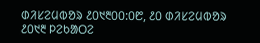ᱰᱤᱥᱮᱢᱵᱚᱨ ᱒᱐᱑᱓᱐᱐:᱐᱘, ᱒᱐ ᱰᱤᱥᱮᱢᱵᱚᱨ ᱒᱐᱑᱓ ᱞᱮᱠᱟᱛᱮ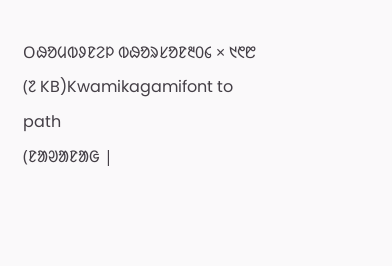ᱛᱷᱚᱢᱵᱽᱱᱮᱞ ᱵᱷᱚᱨᱥᱚᱱ᱓᱐᱔ × ᱑᱖᱘ (᱗ KB)Kwamikagamifont to path
(ᱱᱟᱣᱟᱱᱟᱜ |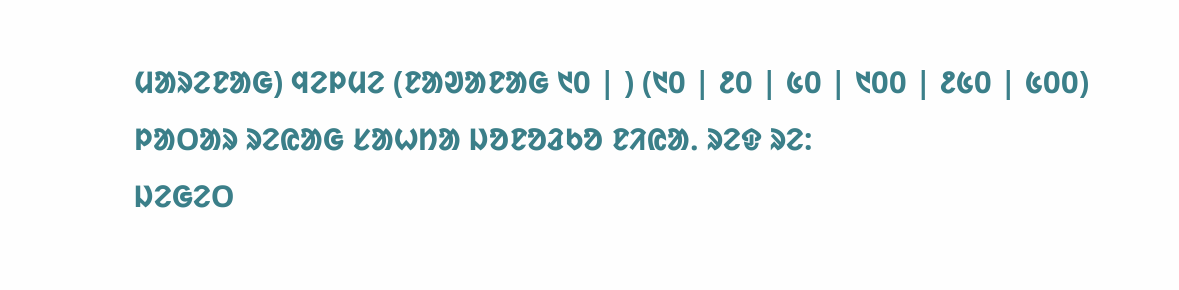ᱢᱟᱨᱮᱱᱟᱜ) ᱧᱮᱞᱢᱮ (ᱱᱟᱣᱟᱱᱟᱜ ᱑᱐ | ) (᱑᱐ | ᱒᱐ | ᱕᱐ | ᱑᱐᱐ | ᱒᱕᱐ | ᱕᱐᱐)
ᱞᱟᱛᱟᱨ ᱨᱮᱭᱟᱜ ᱥᱟᱦᱴᱟ ᱡᱚᱱᱚᱲᱠᱚ ᱱᱤᱭᱟᱹ ᱨᱮᱫ ᱨᱮ:
ᱡᱮᱜᱮᱛ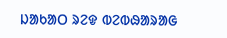ᱡᱟᱠᱟᱛ ᱨᱮᱫ ᱵᱮᱵᱷᱟᱨᱟᱜ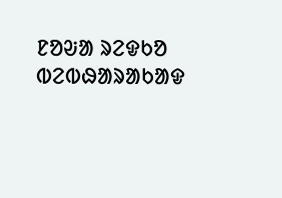ᱱᱚᱶᱟ ᱨᱮᱫᱠᱚ ᱵᱮᱵᱷᱟᱨᱟᱠᱟᱫ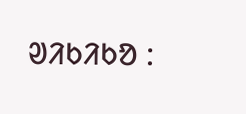ᱣᱤᱠᱤᱠᱚ :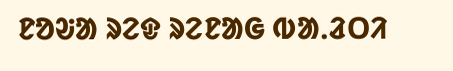ᱱᱚᱶᱟ ᱨᱮᱫ ᱨᱮᱱᱟᱜ ᱵᱟᱹᱲᱛᱤ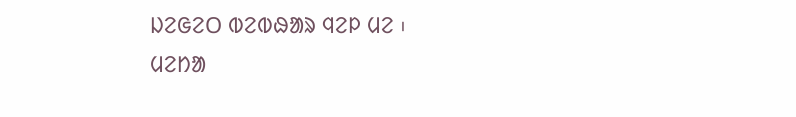ᱡᱮᱜᱮᱛ ᱵᱮᱵᱷᱟᱨ ᱧᱮᱞ ᱢᱮ ᱾
ᱢᱮᱴᱟ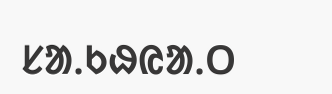ᱥᱟᱹᱠᱷᱭᱟᱹᱛ